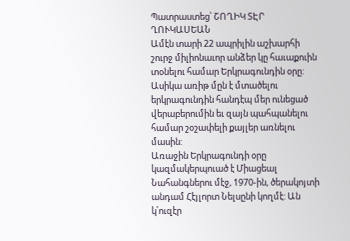Պատրաստեց՝ ՇՈՂԻԿ ՏԷՐ ՂՈՒԿԱՍԵԱՆ
Ամէն տարի 22 ապրիլին աշխարհի շուրջ միլիոնաւոր անձեր կը հաւաքուին տօնելու համար Երկրագունդին օրը: Ասիկա առիթ մըն է մտածելու երկրագունդին հանդէպ մեր ունեցած վերաբերումին եւ զայն պահպանելու համար շօշափելի քայլեր առնելու մասին:
Առաջին Երկրագունդի օրը կազմակերպուած է Միացեալ Նահանգներու մէջ, 1970-ին, ծերակոյտի անդամ Հէյլորտ Նելսընի կողմէ: Ան կ՛ուզէր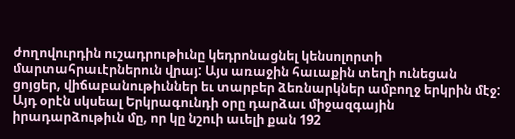ժողովուրդին ուշադրութիւնը կեդրոնացնել կենսոլորտի մարտահրաւէրներուն վրայ: Այս առաջին հաւաքին տեղի ունեցան ցոյցեր, վիճաբանութիւններ եւ տարբեր ձեռնարկներ ամբողջ երկրին մէջ: Այդ օրէն սկսեալ Երկրագունդի օրը դարձաւ միջազգային իրադարձութիւն մը, որ կը նշուի աւելի քան 192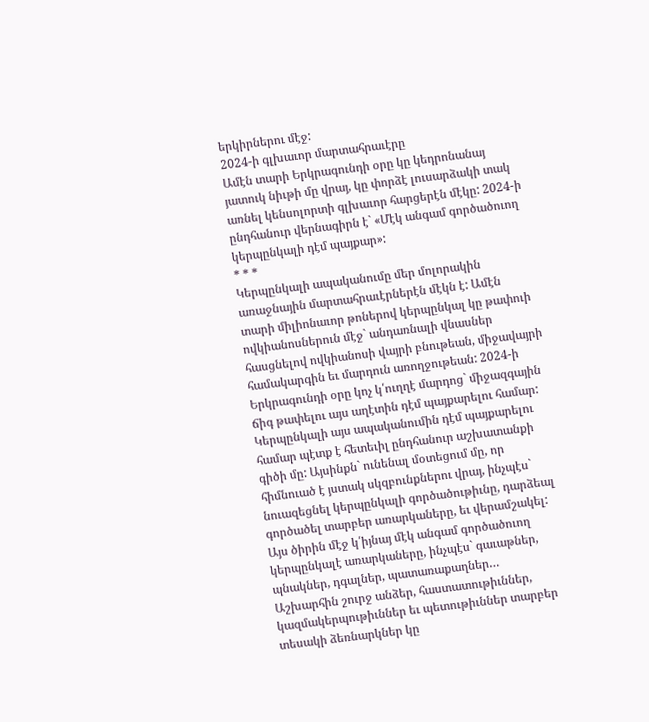երկիրներու մէջ:
2024-ի գլխաւոր մարտահրաւէրը
Ամէն տարի Երկրագունդի օրը կը կեդրոնանայ յատուկ նիւթի մը վրայ, կը փորձէ լուսարձակի տակ առնել կենսոլորտի գլխաւոր հարցերէն մէկը: 2024-ի ընդհանուր վերնագիրն է` «Մէկ անգամ գործածուող կերպընկալի դէմ պայքար»:
* * *
Կերպընկալի ապականումը մեր մոլորակին առաջնային մարտահրաւէրներէն մէկն է: Ամէն տարի միլիոնաւոր թոներով կերպընկալ կը թափուի ովկիանոսներուն մէջ` անդառնալի վնասներ հասցնելով ովկիանոսի վայրի բնութեան, միջավայրի համակարգին եւ մարդուն առողջութեան: 2024-ի Երկրագունդի օրը կոչ կ՛ուղղէ մարդոց` միջազգային ճիգ թափելու այս աղէտին դէմ պայքարելու համար:
Կերպընկալի այս ապականումին դէմ պայքարելու համար պէտք է հետեւիլ ընդհանուր աշխատանքի գիծի մը: Այսինքն` ունենալ մօտեցում մը, որ հիմնուած է յստակ սկզբունքներու վրայ, ինչպէս` նուազեցնել կերպընկալի գործածութիւնը, դարձեալ գործածել տարբեր առարկաները, եւ վերամշակել: Այս ծիրին մէջ կ՛իյնայ մէկ անգամ գործածուող կերպընկալէ առարկաները, ինչպէս` գաւաթներ, պնակներ, դգալներ, պատառաքաղներ…
Աշխարհին շուրջ անձեր, հաստատութիւններ, կազմակերպութիւններ եւ պետութիւններ տարբեր տեսակի ձեռնարկներ կը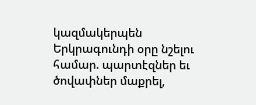կազմակերպեն Երկրագունդի օրը նշելու համար. պարտէզներ եւ ծովափներ մաքրել,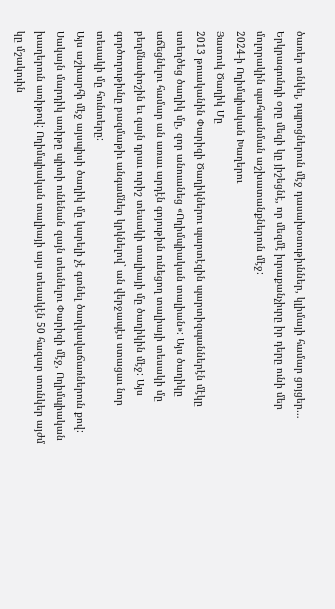ծառեր տնկել, դպրոցներուն մէջ դասախօսութիւններ, կլիմայի համար ցոյցեր…
Երկրագունդի օրը մեզի կը յիշեցնէ, որ մեզմէ իւրաքանչիւրը իր դերը ունի մեր մոլորակին պահպանման աշխատանքներուն մէջ:
2024-ի Ողիմպիական Խաղերու
Յատուկ Ծաղիկ Մը
2013 թուականին Փարիզի Ծաղիկներու պարտէզին պարտիզպաններէն մէկը ստեղծեց ծաղիկ մը, զոր անուանեց «Ողիմպիական տալիան»: Այս ծաղիկը աճեցնելու համար ան առաւ արդէն գոյութիւն ունեցող տալիայի տեսակի մը բեղմնափոշին եւ զայն դրաւ ուրիշ տեսակի տալիայի մը ծաղիկին մէջ: Այս գործողութիւնը բազմաթիւ անգամներ կրկնելով` ան վերջապէս ստացաւ նոր տեսակի մը հունտերը:
Այս աշխարհի մէջ այսպիսի ծաղիկ մը կարելի չէ գտնել ծաղկավաճառներուն քով: Սակայն մարդիկ առիթը պիտի ունենան զայն տեսնելու Փարիզի մէջ, Ողիմպիական խաղերուն առիթով: Ողիմպիական տալիայի այս տեսակէն 50 հազար տունկեր այժմ կը մշակուին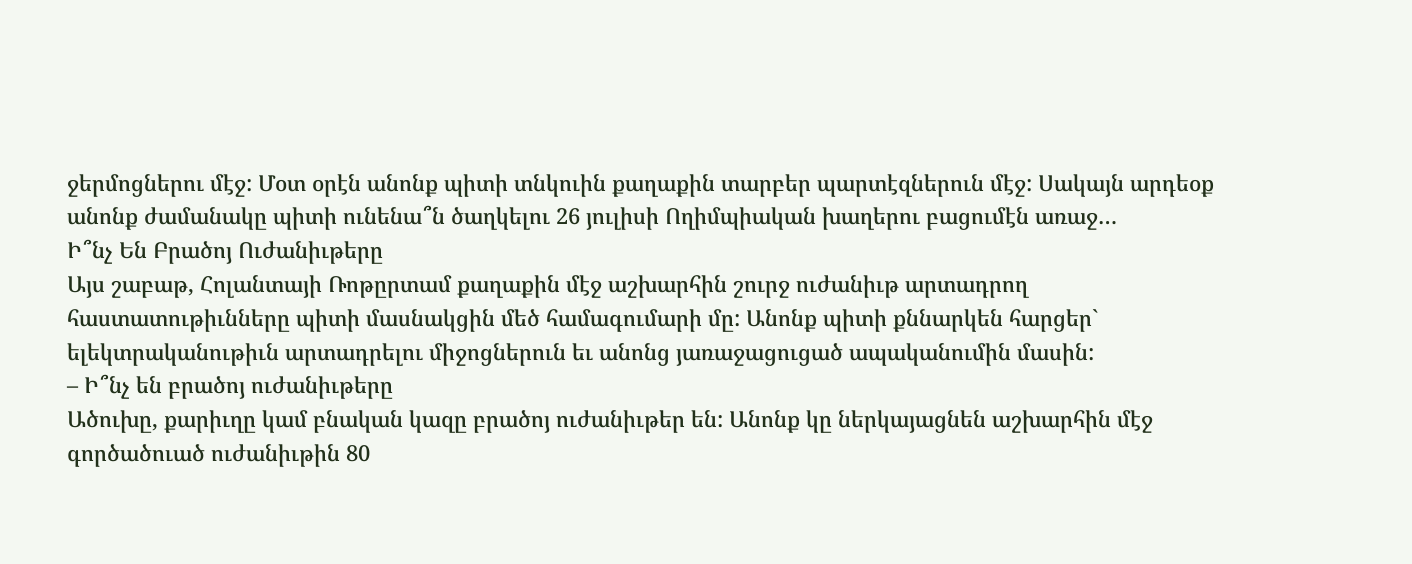ջերմոցներու մէջ: Մօտ օրէն անոնք պիտի տնկուին քաղաքին տարբեր պարտէզներուն մէջ: Սակայն արդեօք անոնք ժամանակը պիտի ունենա՞ն ծաղկելու 26 յուլիսի Ողիմպիական խաղերու բացումէն առաջ…
Ի՞նչ Են Բրածոյ Ուժանիւթերը
Այս շաբաթ, Հոլանտայի Ռոթըրտամ քաղաքին մէջ աշխարհին շուրջ ուժանիւթ արտադրող հաստատութիւնները պիտի մասնակցին մեծ համագումարի մը: Անոնք պիտի քննարկեն հարցեր` ելեկտրականութիւն արտադրելու միջոցներուն եւ անոնց յառաջացուցած ապականումին մասին:
– Ի՞նչ են բրածոյ ուժանիւթերը
Ածուխը, քարիւղը կամ բնական կազը բրածոյ ուժանիւթեր են: Անոնք կը ներկայացնեն աշխարհին մէջ գործածուած ուժանիւթին 80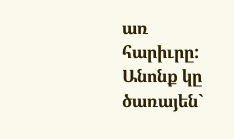առ հարիւրը: Անոնք կը ծառայեն`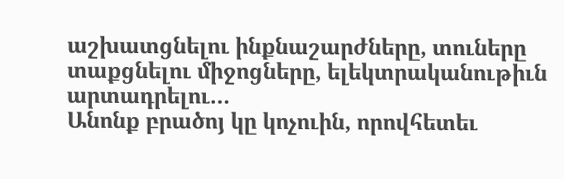աշխատցնելու ինքնաշարժները, տուները տաքցնելու միջոցները, ելեկտրականութիւն արտադրելու…
Անոնք բրածոյ կը կոչուին, որովհետեւ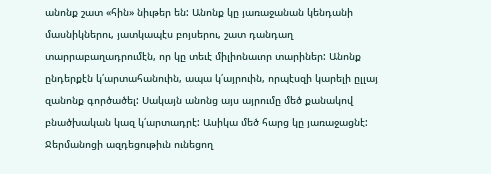անոնք շատ «հին» նիւթեր են: Անոնք կը յառաջանան կենդանի մասնիկներու, յատկապէս բոյսերու, շատ դանդաղ տարրաբաղադրումէն, որ կը տեւէ միլիոնաւոր տարիներ: Անոնք ընդերքէն կ՛արտահանուին, ապա կ՛այրուին, որպէսզի կարելի ըլլայ զանոնք գործածել: Սակայն անոնց այս այրումը մեծ քանակով բնածխական կազ կ՛արտադրէ: Ասիկա մեծ հարց կը յառաջացնէ: Ջերմանոցի ազդեցութիւն ունեցող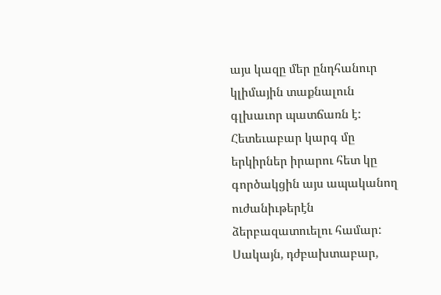այս կազը մեր ընդհանուր կլիմային տաքնալուն գլխաւոր պատճառն է: Հետեւաբար կարգ մը երկիրներ իրարու հետ կը գործակցին այս ապականող ուժանիւթերէն ձերբազատուելու համար:
Սակայն, դժբախտաբար,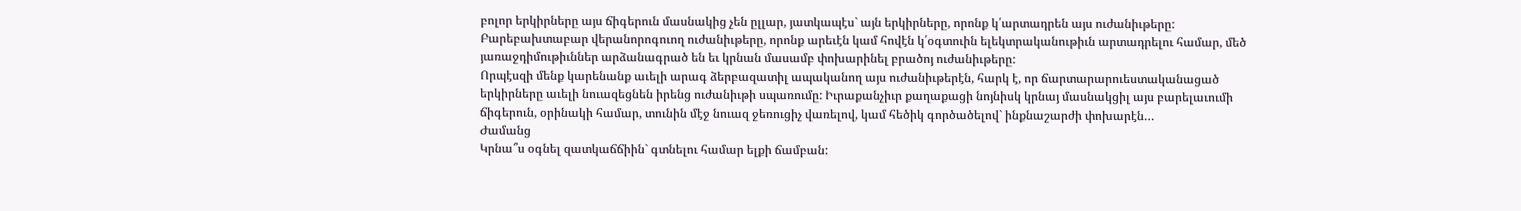բոլոր երկիրները այս ճիգերուն մասնակից չեն ըլլար, յատկապէս` այն երկիրները, որոնք կ՛արտադրեն այս ուժանիւթերը: Բարեբախտաբար վերանորոգուող ուժանիւթերը, որոնք արեւէն կամ հովէն կ՛օգտուին ելեկտրականութիւն արտադրելու համար, մեծ յառաջդիմութիւններ արձանագրած են եւ կրնան մասամբ փոխարինել բրածոյ ուժանիւթերը:
Որպէսզի մենք կարենանք աւելի արագ ձերբազատիլ ապականող այս ուժանիւթերէն, հարկ է, որ ճարտարարուեստականացած երկիրները աւելի նուազեցնեն իրենց ուժանիւթի սպառումը: Իւրաքանչիւր քաղաքացի նոյնիսկ կրնայ մասնակցիլ այս բարելաւումի ճիգերուն, օրինակի համար, տունին մէջ նուազ ջեռուցիչ վառելով, կամ հեծիկ գործածելով` ինքնաշարժի փոխարէն…
Ժամանց
Կրնա՞ս օգնել զատկաճճիին` գտնելու համար ելքի ճամբան: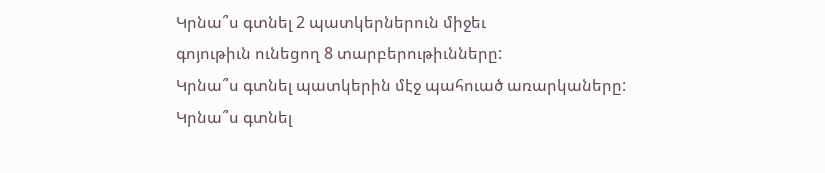Կրնա՞ս գտնել 2 պատկերներուն միջեւ
գոյութիւն ունեցող 8 տարբերութիւնները:
Կրնա՞ս գտնել պատկերին մէջ պահուած առարկաները:
Կրնա՞ս գտնել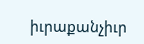իւրաքանչիւր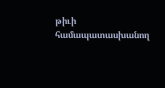թիւի
համապատասխանող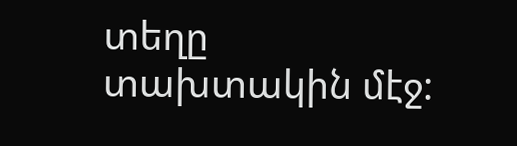տեղը տախտակին մէջ: